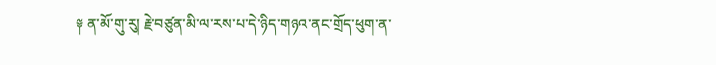༈ ན་མོ་གུ་རུ། རྗེ་བཙུན་མི་ལ་རས་པ་དེ་ཉིད་གཉའ་ནང་གྲོད་ཕུག་ན་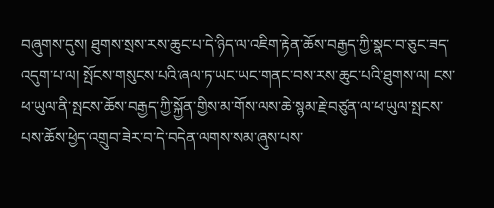བཞུགས་དུས། ཐུགས་སྲས་རས་ཆུང་པ་དེ་ཉིད་ལ་འཇིག་རྟེན་ཆོས་བརྒྱད་ཀྱི་སྣང་བ་ཅུང་ཟད་འདུག་པ་ལ། སྤོངས་གསུངས་པའི་ཞལ་ཏ་ཡང་ཡང་གནང་བས་རས་ཆུང་པའི་ཐུགས་ལ། ངས་ཕ་ཡུལ་ནི་སྤངས་ཆོས་བརྒྱད་ཀྱི་སྐྱོན་གྱིས་མ་གོས་ལས་ཆེ་སྙམ་རྗེ་བཙུན་ལ་ཕ་ཡུལ་སྤངས་པས་ཆོས་ཕྱེད་འགྲུབ་ཟེར་བ་དེ་བདེན་ལགས་སམ་ཞུས་པས་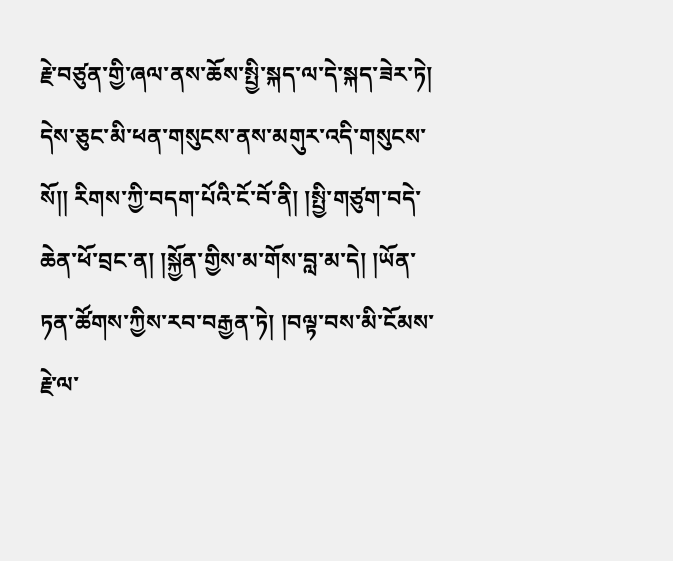རྗེ་བཙུན་གྱི་ཞལ་ནས་ཆོས་སྤྱི་སྐད་ལ་དེ་སྐད་ཟེར་ཏེ། དེས་ཅུང་མི་ཕན་གསུངས་ནས་མགུར་འདི་གསུངས་སོ།། རིགས་ཀྱི་བདག་པོའི་ངོ་བོ་ནི། །སྤྱི་གཙུག་བདེ་ཆེན་ཕོ་བྲང་ན། །སྐྱོན་གྱིས་མ་གོས་བླ་མ་དེ། །ཡོན་ཏན་ཚོགས་ཀྱིས་རབ་བརྒྱན་ཏེ། །བལྟ་བས་མི་ངོམས་རྗེ་ལ་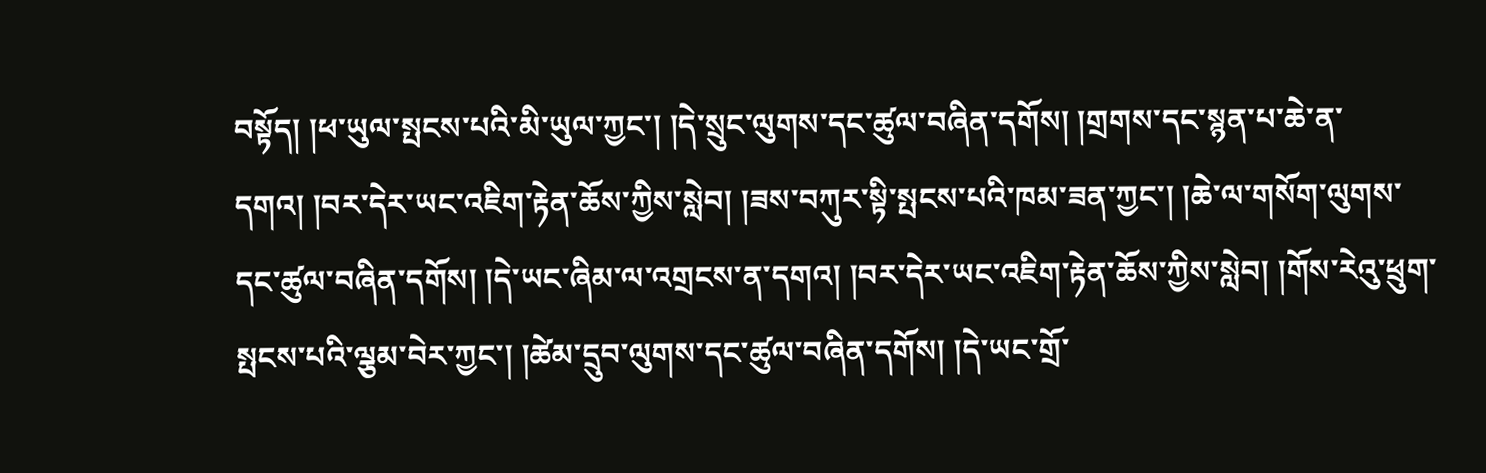བསྟོད། །ཕ་ཡུལ་སྤངས་པའི་མི་ཡུལ་ཀྱང་། །དེ་སྲུང་ལུགས་དང་ཚུལ་བཞིན་དགོས། །གྲགས་དང་སྙན་པ་ཆེ་ན་དགའ། །བར་དེར་ཡང་འཇིག་རྟེན་ཆོས་ཀྱིས་སླེབ། །ཟས་བཀུར་སྟི་སྤངས་པའི་ཁམ་ཟན་ཀྱང་། །ཆེ་ལ་གསོག་ལུགས་དང་ཚུལ་བཞིན་དགོས། །དེ་ཡང་ཞིམ་ལ་འགྲངས་ན་དགའ། །བར་དེར་ཡང་འཇིག་རྟེན་ཆོས་ཀྱིས་སླེབ། །གོས་རེའུ་ཕྲུག་སྤངས་པའི་ལྕམ་བེར་ཀྱང་། །ཚེམ་དྲུབ་ལུགས་དང་ཚུལ་བཞིན་དགོས། །དེ་ཡང་གྲོ་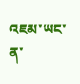འཇམ་ཡང་ན་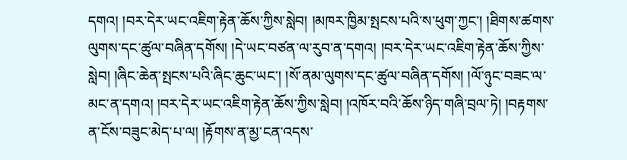དགའ། །བར་དེར་ཡང་འཇིག་རྟེན་ཆོས་ཀྱིས་སླེབ། །མཁར་ཁྱིམ་སྤངས་པའི་ས་ཕུག་ཀྱང་། །ཐིགས་ཚགས་ལུགས་དང་ཚུལ་བཞིན་དགོས། །དེ་ཡང་བཙན་ལ་རུབ་ན་དགའ། །བར་དེར་ཡང་འཇིག་རྟེན་ཆོས་ཀྱིས་སླེབ། །ཞིང་ཆེན་སྤངས་པའི་ཞིང་ཆུང་ཡང་། །སོ་ནམ་ལུགས་དང་ཚུལ་བཞིན་དགོས། །ལོ་ཉུང་བཟང་ལ་མང་ན་དགའ། །བར་དེར་ཡང་འཇིག་རྟེན་ཆོས་ཀྱིས་སླེབ། །འཁོར་བའི་ཆོས་ཉིད་གཞི་བྲལ་ཏེ། །བརྟགས་ན་ངོས་བཟུང་མེད་པ་ལ། །རྟོགས་ན་མྱ་ངན་འདས་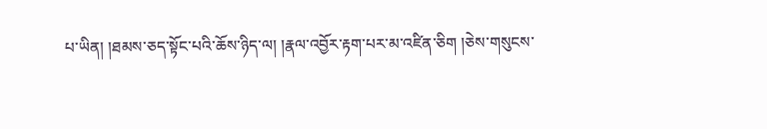པ་ཡིན། །ཐམས་ཅད་སྟོང་པའི་ཆོས་ཉིད་ལ། །རྣལ་འབྱོར་རྟག་པར་མ་འཛིན་ཅིག །ཅེས་གསུངས་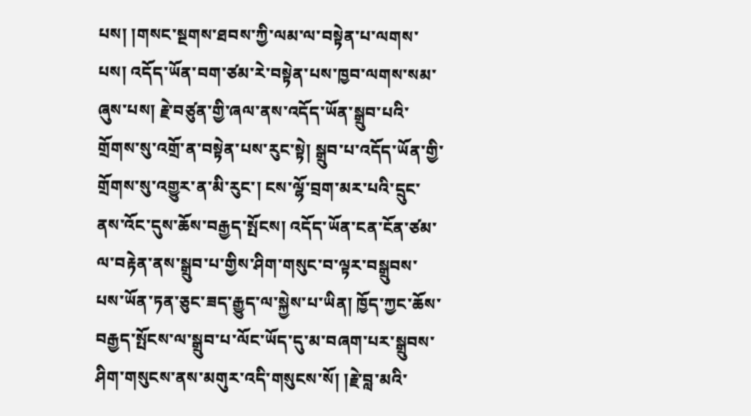པས། །གསང་སྔགས་ཐབས་ཀྱི་ལམ་ལ་བསྟེན་པ་ལགས་པས། འདོད་ཡོན་བག་ཙམ་རེ་བསྟེན་པས་ཁྱབ་ལགས་སམ་ཞུས་པས། རྗེ་བཙུན་གྱི་ཞལ་ནས་འདོད་ཡོན་སྒྲུབ་པའི་གྲོགས་སུ་འགྲོ་ན་བསྟེན་པས་རུང་སྟེ། སྒྲུབ་པ་འདོད་ཡོན་གྱི་གྲོགས་སུ་འགྱུར་ན་མི་རུང་། ངས་ལྷོ་བྲག་མར་པའི་དྲུང་ནས་འོང་དུས་ཆོས་བརྒྱད་སྤོངས། འདོད་ཡོན་ངན་ངོན་ཙམ་ལ་བརྟེན་ནས་སྒྲུབ་པ་གྱིས་ཤིག་གསུང་བ་ལྟར་བསྒྲུབས་པས་ཡོན་ཏན་ཅུང་ཟད་རྒྱུད་ལ་སྐྱེས་པ་ཡིན། ཁྱོད་ཀྱང་ཆོས་བརྒྱད་སྤོངས་ལ་སྒྲུབ་པ་ལོང་ཡོད་དུ་མ་བཞག་པར་སྒྲུབས་ཤིག་གསུངས་ནས་མགུར་འདི་གསུངས་སོ། །རྗེ་བླ་མའི་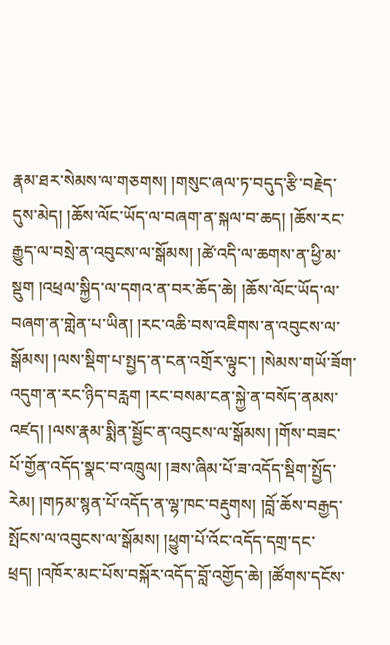རྣམ་ཐར་སེམས་ལ་གཅགས། །གསུང་ཞལ་ཏ་བདུད་རྩི་བརྗེད་དུས་མེད། །ཆོས་ལོང་ཡོད་ལ་བཞག་ན་སྐལ་བ་ཆད། །ཆོས་རང་རྒྱུད་ལ་བསྲེ་ན་འབུངས་ལ་སྒོམས། །ཚེ་འདི་ལ་ཆགས་ན་ཕྱི་མ་སྡུག །འཕྲལ་སྐྱིད་ལ་དགའ་ན་བར་ཆོད་ཆེ། །ཆོས་ལོང་ཡོད་ལ་བཞག་ན་གླེན་པ་ཡིན། །རང་འཆི་བས་འཇིགས་ན་འབུངས་ལ་སྒོམས། །ལས་སྡིག་པ་སྤྱད་ན་ངན་འགྲོར་ལྟུང་། །སེམས་གཡོ་ཟོག་འདུག་ན་རང་ཉིད་བརླག །རང་བསམ་ངན་སྐྱེ་ན་བསོད་ནམས་འཛད། །ལས་རྣམ་སྨིན་སྦྱོང་ན་འབུངས་ལ་སྒོམས། །གོས་བཟང་པོ་གྱོན་འདོད་སྣང་བ་འཁྲུལ། །ཟས་ཞིམ་པོ་ཟ་འདོད་སྡིག་སྤྱོད་རེམ། །གཏམ་སྙན་པོ་འདོད་ན་ལྷ་ཁང་བརྡུགས། །བློ་ཆོས་བརྒྱད་སྤོངས་ལ་འབུངས་ལ་སྒོམས། །ཕྱུག་པོ་འོང་འདོད་དགྲ་དང་ཕྲད། །འཁོར་མང་པོས་བསྐོར་འདོད་བློ་འགྱོད་ཆེ། །ཚོགས་དངོས་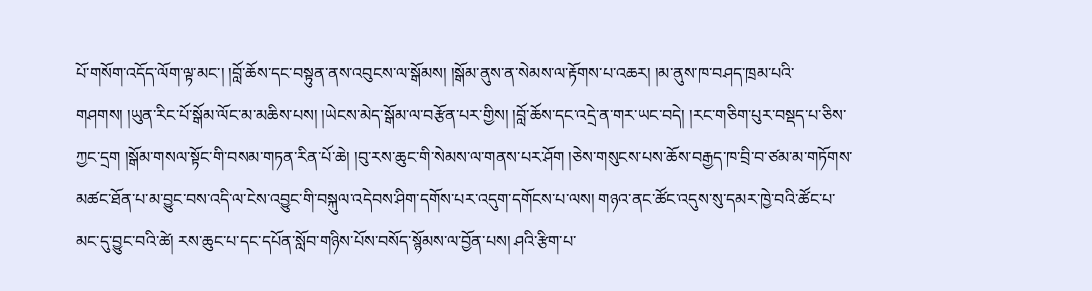པོ་གསོག་འདོད་ལོག་ལྟ་མང་། །བློ་ཆོས་དང་བསྟུན་ནས་འབུངས་ལ་སྒོམས། །སྒོམ་ནུས་ན་སེམས་ལ་རྟོགས་པ་འཆར། །མ་ནུས་ཁ་བཤད་ཁྲམ་པའི་གཤགས། །ཡུན་རིང་པོ་སྒོམ་ལོང་མ་མཆིས་པས། །ཡེངས་མེད་སྒོམ་ལ་བརྩོན་པར་གྱིས། །བློ་ཆོས་དང་འདྲེ་ན་གར་ཡང་བདེ། །རང་གཅིག་པུར་བསྡད་པ་ཅིས་ཀྱང་དྲག །སྒོམ་གསལ་སྟོང་གི་བསམ་གཏན་རིན་པོ་ཆེ། །བུ་རས་ཆུང་གི་སེམས་ལ་གནས་པར་ཤོག །ཅེས་གསུངས་པས་ཆོས་བརྒྱད་ཁ་བྲི་བ་ཙམ་མ་གཏོགས་མཚང་ཐོན་པ་མ་བྱུང་བས་འདི་ལ་ངེས་འབྱུང་གི་བསྐུལ་འདེབས་ཤིག་དགོས་པར་འདུག་དགོངས་པ་ལས། གཉའ་ནང་ཚོང་འདུས་སུ་དམར་ཁྱེ་བའི་ཚོང་པ་མང་དུ་བྱུང་བའི་ཚེ། རས་ཆུང་པ་དང་དཔོན་སློབ་གཉིས་པོས་བསོད་སྙོམས་ལ་བྱོན་པས། ཤའི་རྩིག་པ་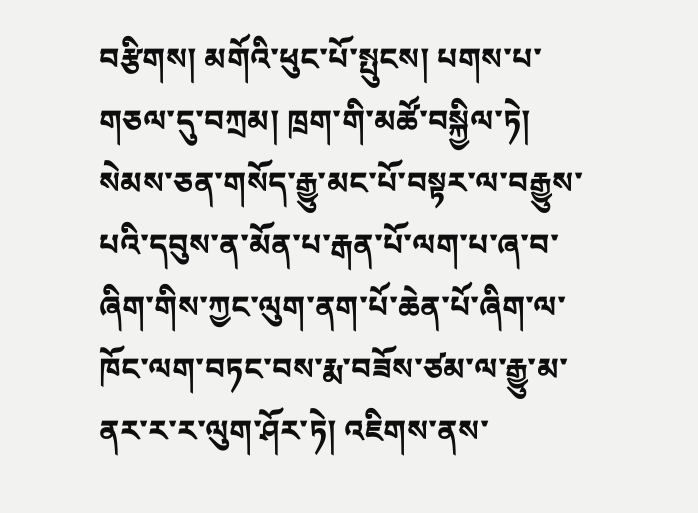བརྩིགས། མགོའི་ཕུང་པོ་སྤུངས། པགས་པ་གཅལ་དུ་བཀྲམ། ཁྲག་གི་མཚོ་བསྐྱིལ་ཏེ། སེམས་ཅན་གསོད་རྒྱུ་མང་པོ་བསྟར་ལ་བརྒྱུས་པའི་དབུས་ན་མོན་པ་རྒན་པོ་ལག་པ་ཞ་བ་ཞིག་གིས་ཀྱང་ལུག་ནག་པོ་ཆེན་པོ་ཞིག་ལ་ཁོང་ལག་བཏང་བས་རྨ་བཟོས་ཙམ་ལ་རྒྱུ་མ་ནར་ར་ར་ལུག་ཤོར་ཏེ། འཇིགས་ནས་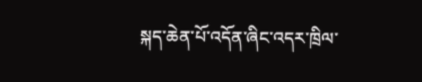སྐད་ཆེན་པོ་འདོན་ཞིང་འདར་ཁྲིལ་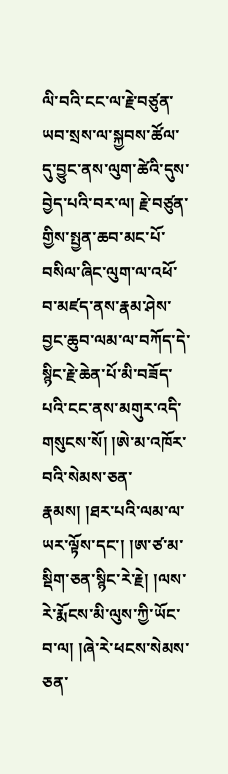ལི་བའི་ངང་ལ་རྗེ་བཙུན་ཡབ་སྲས་ལ་སྐྱབས་ཚོལ་དུ་བྱུང་ནས་ལུག་ཚེའི་དུས་བྱེད་པའི་བར་ལ། རྗེ་བཙུན་གྱིས་སྤྱན་ཆབ་མང་པོ་བསིལ་ཞིང་ལུག་ལ་འཕོ་བ་མཛད་ནས་རྣམ་ཤེས་བྱང་ཆུབ་ལམ་ལ་བཀོད་དེ་སྙིང་རྗེ་ཆེན་པོ་མི་བཟོད་པའི་ངང་ནས་མགུར་འདི་གསུངས་སོ། །ཨེ་མ་འཁོར་བའི་སེམས་ཅན་རྣམས། །ཐར་པའི་ལམ་ལ་ཡར་ལྟོས་དང་། །ཨ་ཙ་མ་སྡིག་ཅན་སྙིང་རེ་རྗེ། །ལས་རེ་རྨོངས་མི་ལུས་ཀྱི་ཡོང་བ་ལ། །ཞེ་རེ་ཕངས་སེམས་ཅན་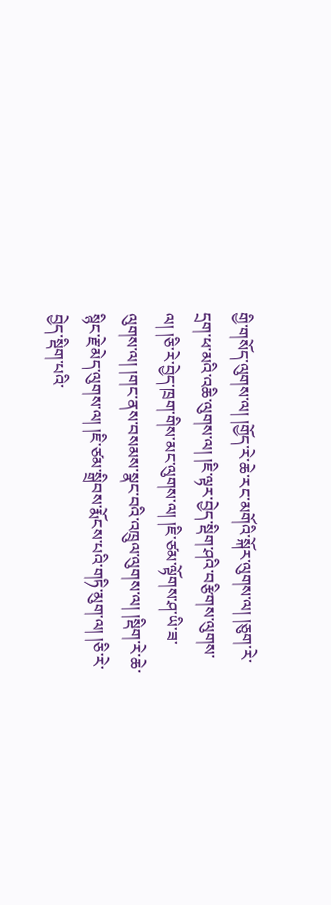གྱི་གསོད་ལུགས་ལ། །གྱོད་རེ་ཆེ་རང་མགོའི་སྐོར་ལུགས་ལ། །ཅུག་རེ་དྲག་ཕ་མའི་འཆི་ལུགས་ལ། །ཇི་ལྟར་བྱེད་སྡིག་ཤའི་བརྩིགས་ལུགས་ལ། །ཅི་རེ་བྱེད་ཁྲག་གིས་མང་ལུགས་ལ། །ཇི་ཙམ་ལྟོགས་ཤ་ཡི་ཟ་ལུགས་ལ། །གང་ནས་བསམས་སྣང་བའི་འཁྲུལ་ལུགས་ལ། །སྡིག་རེ་ཆེ་སྙིང་རྗེ་མེད་ལུགས་ལ། །ཇི་ཙམ་སྒྲིབས་རྨོངས་པའི་གཏི་མུག་ལ། །ཅི་རེ་བྱེད་སྡིག་པའི་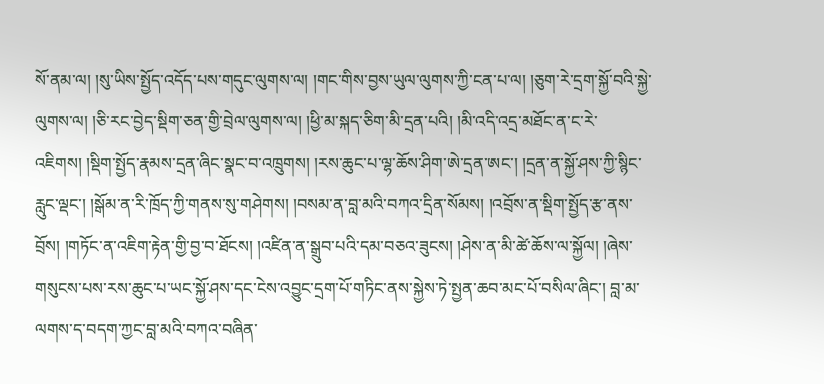སོ་ནམ་ལ། །སུ་ཡིས་སྤྱོད་འདོད་པས་གདུང་ལུགས་ལ། །གང་གིས་བྱས་ཡུལ་ལུགས་ཀྱི་ངན་པ་ལ། །ཅུག་རེ་དྲག་སྐྱོ་བའི་སྐྱེ་ལུགས་ལ། །ཅི་རང་བྱེད་སྡིག་ཅན་གྱི་བྲེལ་ལུགས་ལ། །ཕྱི་མ་སྐད་ཅིག་མི་དྲན་པའི། །མི་འདི་འདྲ་མཐོང་ན་ང་རེ་འཇིགས། །སྡིག་སྤྱོད་རྣམས་དྲན་ཞིང་སྣང་བ་འཁྲུགས། །རས་ཆུང་པ་ལྷ་ཆོས་ཤིག་ཨེ་དྲན་ཨང་། །དྲན་ན་སྐྱོ་ཤས་ཀྱི་སྙིང་རླུང་ལྡང་། །སྒོམ་ན་རི་ཁྲོད་ཀྱི་གནས་སུ་གཤེགས། །བསམ་ན་བླ་མའི་བཀའ་དྲིན་སོམས། །འབྲོས་ན་སྡིག་སྤྱོད་རྩ་ནས་བྲོས། །གཏོང་ན་འཇིག་རྟེན་གྱི་བྱ་བ་ཐོངས། །འཛིན་ན་སྒྲུབ་པའི་དམ་བཅའ་ཟུངས། །ཤེས་ན་མི་ཚེ་ཆོས་ལ་སྐྱོལ། །ཞེས་གསུངས་པས་རས་ཆུང་པ་ཡང་སྐྱོ་ཤས་དང་ངེས་འབྱུང་དྲག་པོ་གཏིང་ནས་སྐྱེས་ཏེ་སྤྱན་ཆབ་མང་པོ་བསིལ་ཞིང་། བླ་མ་ལགས་ད་བདག་ཀྱང་བླ་མའི་བཀའ་བཞིན་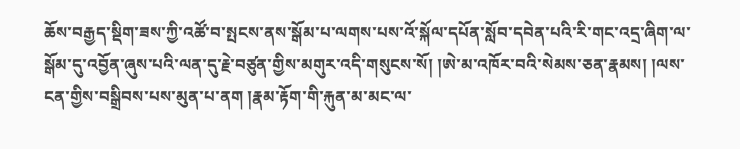ཆོས་བརྒྱད་སྡིག་ཟས་ཀྱི་འཚོ་བ་སྤངས་ནས་སྒོམ་པ་ལགས་པས་འོ་སྐོལ་དཔོན་སློབ་དབེན་པའི་རི་གང་འདྲ་ཞིག་ལ་སྒོམ་དུ་འབྱོན་ཞུས་པའི་ལན་དུ་རྗེ་བཙུན་གྱིས་མགུར་འདི་གསུངས་སོ། །ཨེ་མ་འཁོར་བའི་སེམས་ཅན་རྣམས། །ལས་ངན་གྱིས་བསྒྲིབས་པས་མུན་པ་ནག །རྣམ་རྟོག་གི་རྐུན་མ་མང་ལ་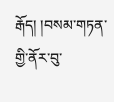རྒོད། །བསམ་གཏན་གྱི་ནོར་བུ་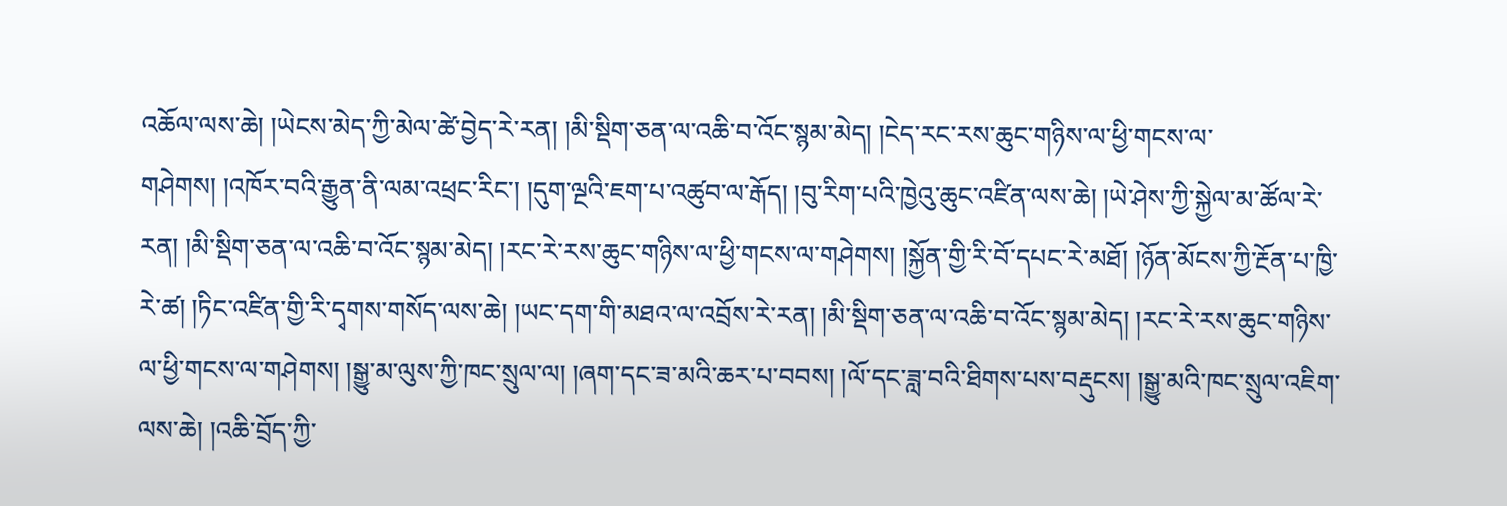འཆོལ་ལས་ཆེ། །ཡེངས་མེད་ཀྱི་མེལ་ཚེ་བྱེད་རེ་རན། །མི་སྡིག་ཅན་ལ་འཆི་བ་འོང་སྙམ་མེད། །ངེད་རང་རས་ཆུང་གཉིས་ལ་ཕྱི་གངས་ལ་གཤེགས། །འཁོར་བའི་རྒྱུན་ནི་ལམ་འཕྲང་རིང་། །དུག་ལྔའི་ཇག་པ་འཚུབ་ལ་རྒོད། །བུ་རིག་པའི་ཁྱེའུ་ཆུང་འཛིན་ལས་ཆེ། །ཡེ་ཤེས་ཀྱི་སྐྱེལ་མ་ཚོལ་རེ་རན། །མི་སྡིག་ཅན་ལ་འཆི་བ་འོང་སྙམ་མེད། །རང་རེ་རས་ཆུང་གཉིས་ལ་ཕྱི་གངས་ལ་གཤེགས། །སྐྱོན་གྱི་རི་བོ་དཔང་རེ་མཐོ། །ཉོན་མོངས་ཀྱི་རྔོན་པ་ཁྱི་རེ་ཚ། །ཏིང་འཛིན་གྱི་རི་དྭགས་གསོད་ལས་ཆེ། །ཡང་དག་གི་མཐའ་ལ་འབྲོས་རེ་རན། །མི་སྡིག་ཅན་ལ་འཆི་བ་འོང་སྙམ་མེད། །རང་རེ་རས་ཆུང་གཉིས་ལ་ཕྱི་གངས་ལ་གཤེགས། །སྒྱུ་མ་ལུས་ཀྱི་ཁང་སྲུལ་ལ། །ཞག་དང་ཟ་མའི་ཆར་པ་བབས། །ལོ་དང་ཟླ་བའི་ཐིགས་པས་བརྡུངས། །སྒྱུ་མའི་ཁང་སྲུལ་འཇིག་ལས་ཆེ། །འཆི་བྲོད་ཀྱི་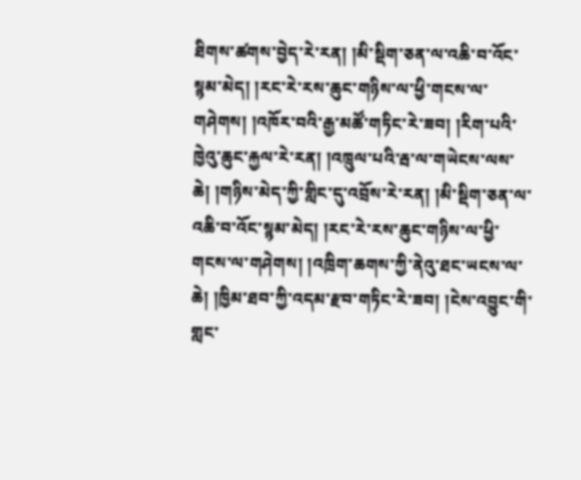ཐིགས་ཚགས་བྱེད་རེ་རན། །མི་སྡིག་ཅན་ལ་འཆི་བ་འོང་སྙམ་མེད། །རང་རེ་རས་ཆུང་གཉིས་ལ་ཕྱི་གངས་ལ་གཤེགས། །འཁོར་བའི་རྒྱ་མཚོ་གཏིང་རེ་ཟབ། །རིག་པའི་ཁྱེའུ་ཆུང་རྐྱལ་རེ་རན། །འཁྲུལ་པའི་རྦ་ལ་གཡེངས་ལས་ཆེ། །གཉིས་མེད་ཀྱི་གླིང་དུ་འབྲོས་རེ་རན། །མི་སྡིག་ཅན་ལ་འཆི་བ་འོང་སྙམ་མེད། །རང་རེ་རས་ཆུང་གཉིས་ལ་ཕྱི་གངས་ལ་གཤེགས། །འཁྲིག་ཆགས་ཀྱི་ནེའུ་ཐང་ཡངས་ལ་ཆེ། །ཁྱིམ་ཐབ་ཀྱི་འདམ་རྫབ་གཏིང་རེ་ཟབ། །ངེས་འབྱུང་གི་གླང་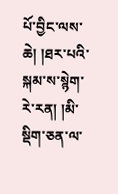པོ་བྱིང་ལས་ཆེ། །ཐར་པའི་སྐམ་ས་སྙེག་རེ་རན། །མི་སྡིག་ཅན་ལ་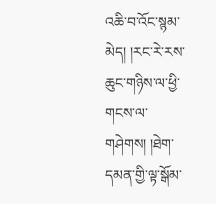འཆི་བ་འོང་སྙམ་མེད། །རང་རེ་རས་ཆུང་གཉིས་ལ་ཕྱི་གངས་ལ་གཤེགས། །ཐེག་དམན་གྱི་ལྟ་སྒོམ་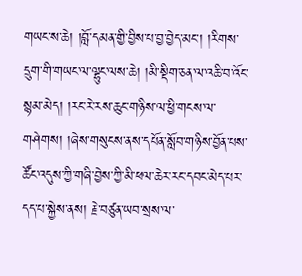གཡང་ས་ཆེ། །བློ་དམན་གྱི་བྱིས་པ་བྱ་བྱེད་མང་། །རིགས་དྲུག་གི་གཡང་ལ་ལྷུང་ལས་ཆེ། །མི་སྡིག་ཅན་ལ་འཆི་བ་འོང་སྙམ་མེད། །རང་རེ་རས་ཆུང་གཉིས་ལ་ཕྱི་གངས་ལ་གཤེགས། །ཞེས་གསུངས་ནས་དཔོན་སློབ་གཉིས་བྱོན་པས་ཚོང་འདུས་ཀྱི་གཞི་བྱེས་ཀྱི་མི་ཕལ་ཆེར་རང་དབང་མེད་པར་དད་པ་སྐྱེས་ནས། རྗེ་བཙུན་ཡབ་སྲས་ལ་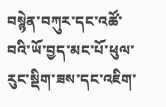བསྙེན་བཀུར་དང་འཚོ་བའི་ཡོ་བྱད་མང་པོ་ཕུལ་རུང་སྡིག་ཟས་དང་འཇིག་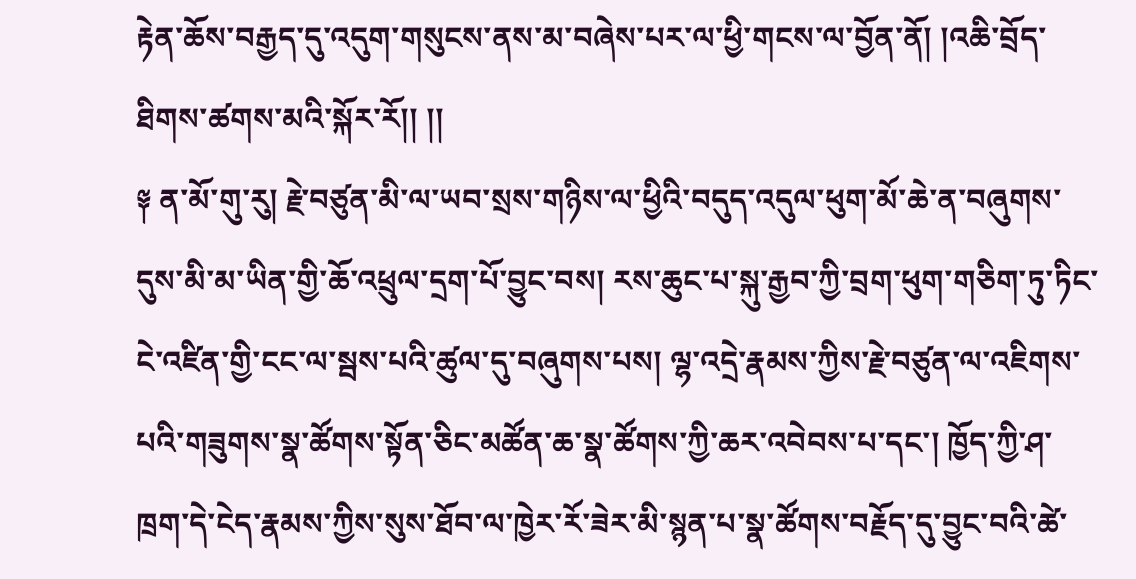རྟེན་ཆོས་བརྒྱད་དུ་འདུག་གསུངས་ནས་མ་བཞེས་པར་ལ་ཕྱི་གངས་ལ་བྱོན་ནོ། །འཆི་བྲོད་ཐིགས་ཚགས་མའི་སྐོར་རོ།། །།
༈ ན་མོ་གུ་རུ། རྗེ་བཙུན་མི་ལ་ཡབ་སྲས་གཉིས་ལ་ཕྱིའི་བདུད་འདུལ་ཕུག་མོ་ཆེ་ན་བཞུགས་དུས་མི་མ་ཡིན་གྱི་ཆོ་འཕྲུལ་དྲག་པོ་བྱུང་བས། རས་ཆུང་པ་སྐུ་རྒྱབ་ཀྱི་བྲག་ཕུག་གཅིག་ཏུ་ཏིང་ངེ་འཛིན་གྱི་ངང་ལ་སྦས་པའི་ཚུལ་དུ་བཞུགས་པས། ལྷ་འདྲེ་རྣམས་ཀྱིས་རྗེ་བཙུན་ལ་འཇིགས་པའི་གཟུགས་སྣ་ཚོགས་སྟོན་ཅིང་མཚོན་ཆ་སྣ་ཚོགས་ཀྱི་ཆར་འབེབས་པ་དང་། ཁྱོད་ཀྱི་ཤ་ཁྲག་དེ་ངེད་རྣམས་ཀྱིས་སུས་ཐོབ་ལ་ཁྱེར་རོ་ཟེར་མི་སྙན་པ་སྣ་ཚོགས་བརྗོད་དུ་བྱུང་བའི་ཚེ་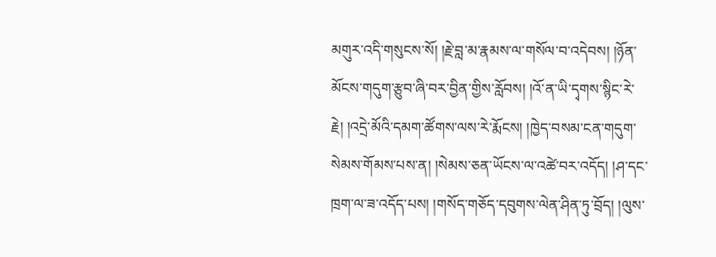མགུར་འདི་གསུངས་སོ། །རྗེ་བླ་མ་རྣམས་ལ་གསོལ་བ་འདེབས། །ཉོན་མོངས་གདུག་རྩུབ་ཞི་བར་བྱིན་གྱིས་རློབས། །འོ་ན་ཡི་དྭགས་སྙིང་རེ་རྗེ། །འདྲེ་མོའི་དམག་ཚོགས་ལས་རེ་རྨོངས། །ཁྱེད་བསམ་ངན་གདུག་སེམས་གོམས་པས་ན། །སེམས་ཅན་ཡོངས་ལ་འཚེ་བར་འདོད། །ཤ་དང་ཁྲག་ལ་ཟ་འདོད་པས། །གསོད་གཅོད་དབུགས་ལེན་ཤིན་ཏུ་བྲོད། །ལུས་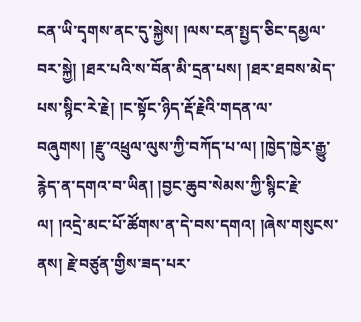ངན་ཡི་དྭགས་ནང་དུ་སྐྱེས། །ལས་ངན་སྤྱད་ཅིང་དམྱལ་བར་སྐྱེ། །ཐར་པའི་ས་བོན་མི་དྲན་པས། །ཐར་ཐབས་མེད་པས་སྙིང་རེ་རྗེ། །ང་སྟོང་ཉིད་རྡོ་རྗེའི་གདན་ལ་བཞུགས། །རྫུ་འཕྲུལ་ལུས་ཀྱི་བཀོད་པ་ལ། །ཁྱེད་ཁྱེར་རྒྱུ་རྙེད་ན་དགའ་བ་ཡིན། །བྱང་ཆུབ་སེམས་ཀྱི་སྙིང་རྗེ་ལ། །འདྲེ་མང་པོ་ཚོགས་ན་དེ་བས་དགའ། །ཞེས་གསུངས་ནས། རྗེ་བཙུན་གྱིས་ཟད་པར་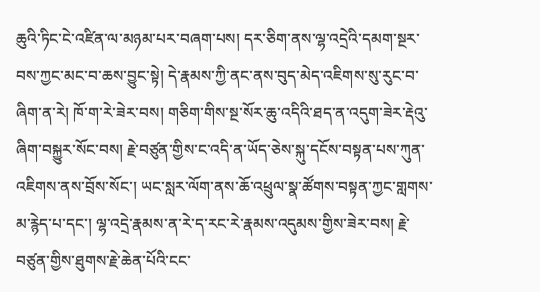ཆུའི་ཏིང་ངེ་འཛིན་ལ་མཉམ་པར་བཞག་པས། དར་ཅིག་ནས་ལྷ་འདྲེའི་དམག་སྔར་བས་ཀྱང་མང་བ་ཆས་བྱུང་སྟེ། དེ་རྣམས་ཀྱི་ནང་ནས་བུད་མེད་འཇིགས་སུ་རུང་བ་ཞིག་ན་རེ། ཁོ་ག་རེ་ཟེར་བས། གཅིག་གིས་སྔ་སོར་ཆུ་འདིའི་ཐད་ན་འདུག་ཟེར་རྡེའུ་ཞིག་བསྐྱུར་སོང་བས། རྗེ་བཙུན་གྱིས་ང་འདི་ན་ཡོད་ཅེས་སྐུ་དངོས་བསྟན་པས་ཀུན་འཇིགས་ནས་བྲོས་སོང་། ཡང་སླར་ལོག་ནས་ཆོ་འཕྲུལ་སྣ་ཚོགས་བསྟན་ཀྱང་གླགས་མ་རྙེད་པ་དང་། ལྷ་འདྲེ་རྣམས་ན་རེ་ད་རང་རེ་རྣམས་འདུམས་གྱིས་ཟེར་བས། རྗེ་བཙུན་གྱིས་ཐུགས་རྗེ་ཆེན་པོའི་ངང་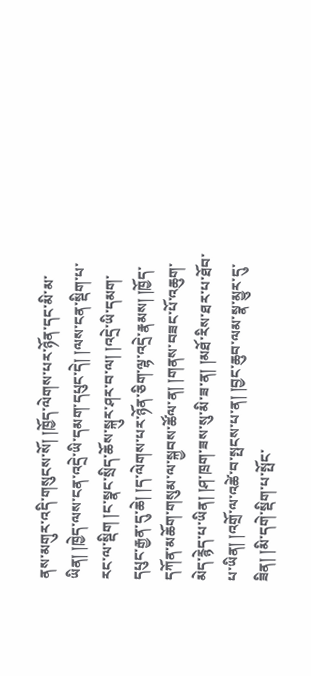ནས་མགུར་འདི་གསུངས་སོ། །ཁྱོད་ལེགས་པར་ཉོན་དང་མི་མ་ཡིན། །ཁྱེད་ལས་ངན་འདྲེ་ཡི་དམག་དཔུང་དེ། །ལས་ངན་སྡིག་པ་རང་ལ་སྡིག །ང་སྣང་སྲིད་ཆོས་སྐུར་ཤར་བ་ལ། །འདྲེ་ཡི་དམག་དཔུང་རྒྱན་དུ་ཆེ། །ད་ལེགས་པར་ཉོན་ཅིག་ལྷ་འདྲེ་རྣམས། །ཁྱོད་དཀོན་མཆོག་གསུམ་ལ་སྐྱབས་ཚོལ་ན། །གནས་བཟང་པོ་འཆུག་མེད་རྙེད་པ་ཡིན། །ཤ་ཁྲག་ཟས་སུ་མི་ཟ་ན། །མཐོ་རིས་ཐར་པ་ཐོབ་པ་ཡིན། །འགྲོ་ལ་འཚེ་བ་སྤངས་པ་ན། །བྱང་ཆུབ་ལམ་སྣ་མྱུར་དུ་ཟིན། །མི་དགེ་སྡིག་པ་སྤོང་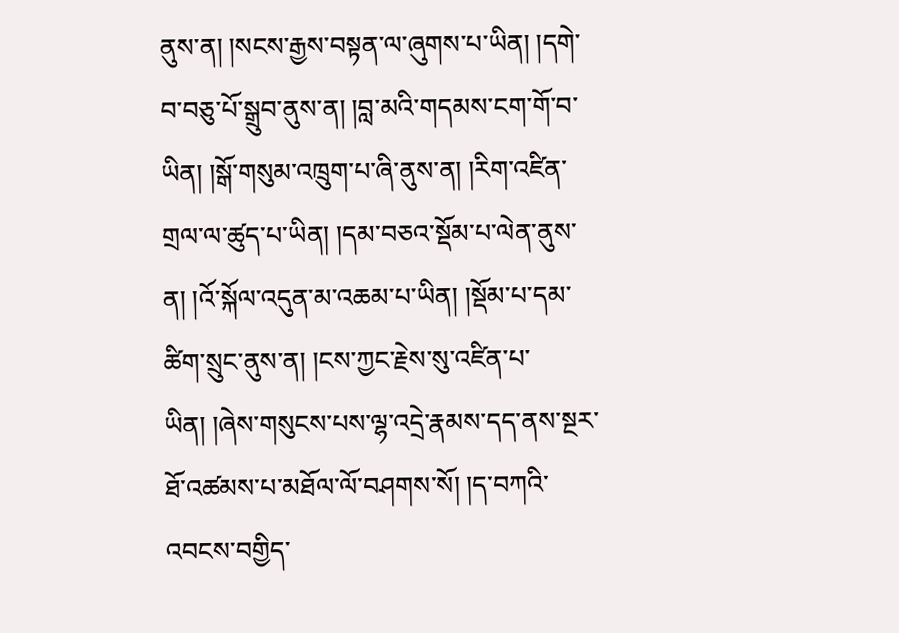ནུས་ན། །སངས་རྒྱས་བསྟན་ལ་ཞུགས་པ་ཡིན། །དགེ་བ་བཅུ་པོ་སྒྲུབ་ནུས་ན། །བླ་མའི་གདམས་ངག་གོ་བ་ཡིན། །སྒོ་གསུམ་འཁྲུག་པ་ཞི་ནུས་ན། །རིག་འཛིན་གྲལ་ལ་ཚུད་པ་ཡིན། །དམ་བཅའ་སྡོམ་པ་ལེན་ནུས་ན། །འོ་སྐོལ་འདུན་མ་འཆམ་པ་ཡིན། །སྡོམ་པ་དམ་ཚིག་སྲུང་ནུས་ན། །ངས་ཀྱང་རྗེས་སུ་འཛིན་པ་ཡིན། །ཞེས་གསུངས་པས་ལྷ་འདྲེ་རྣམས་དད་ནས་སྔར་ཐོ་འཚམས་པ་མཐོལ་ལོ་བཤགས་སོ། །ད་བཀའི་འབངས་བགྱིད་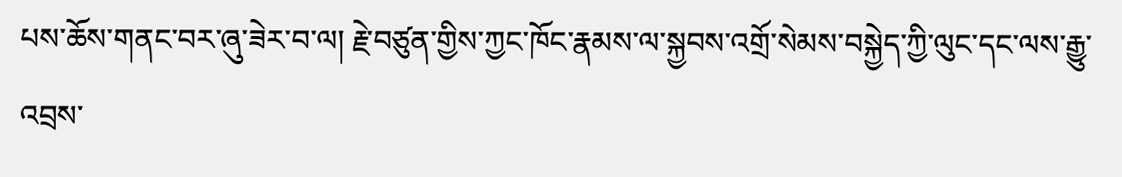པས་ཆོས་གནང་བར་ཞུ་ཟེར་བ་ལ། རྗེ་བཙུན་གྱིས་ཀྱང་ཁོང་རྣམས་ལ་སྐྱབས་འགྲོ་སེམས་བསྐྱེད་ཀྱི་ལུང་དང་ལས་རྒྱུ་འབྲས་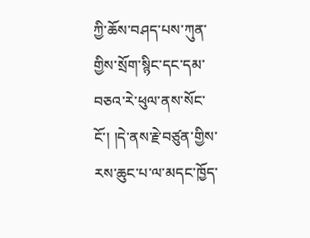ཀྱི་ཆོས་བཤད་པས་ཀུན་གྱིས་སྲོག་སྙིང་དང་དམ་བཅའ་རེ་ཕུལ་ནས་སོང་ངོ་། །དེ་ནས་རྗེ་བཙུན་གྱིས་རས་ཆུང་པ་ལ་མདང་ཁྱོད་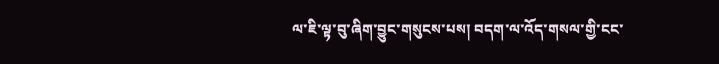ལ་ཇི་ལྟ་བུ་ཞིག་བྱུང་གསུངས་པས། བདག་ལ་འོད་གསལ་གྱི་ངང་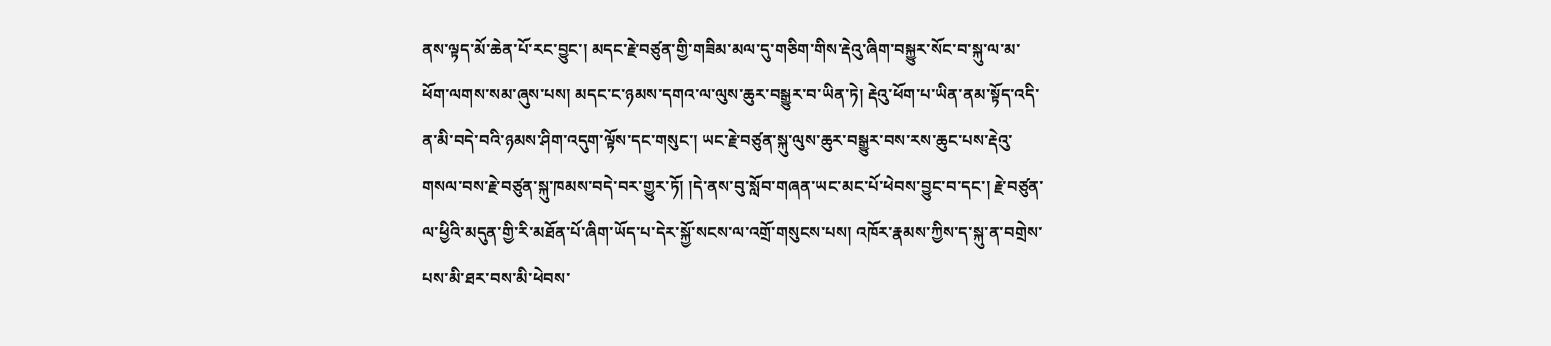ནས་ལྟད་མོ་ཆེན་པོ་རང་བྱུང་། མདང་རྗེ་བཙུན་གྱི་གཟིམ་མལ་དུ་གཅིག་གིས་རྡེའུ་ཞིག་བསྐྱུར་སོང་བ་སྐུ་ལ་མ་ཕོག་ལགས་སམ་ཞུས་པས། མདང་ང་ཉམས་དགའ་ལ་ལུས་ཆུར་བསྒྱུར་བ་ཡིན་ཏེ། རྡེའུ་ཕོག་པ་ཡིན་ནམ་སྟོད་འདི་ན་མི་བདེ་བའི་ཉམས་ཤིག་འདུག་ལྟོས་དང་གསུང་། ཡང་རྗེ་བཙུན་སྐུ་ལུས་ཆུར་བསྒྱུར་བས་རས་ཆུང་པས་རྡེའུ་གསལ་བས་རྗེ་བཙུན་སྐུ་ཁམས་བདེ་བར་གྱུར་ཏོ། །དེ་ནས་བུ་སློབ་གཞན་ཡང་མང་པོ་ཕེབས་བྱུང་བ་དང་། རྗེ་བཙུན་ལ་ཕྱིའི་མདུན་གྱི་རི་མཐོན་པོ་ཞིག་ཡོད་པ་དེར་སྐྱོ་སངས་ལ་འགྲོ་གསུངས་པས། འཁོར་རྣམས་ཀྱིས་ད་སྐུ་ན་བགྲེས་པས་མི་ཐར་བས་མི་ཕེབས་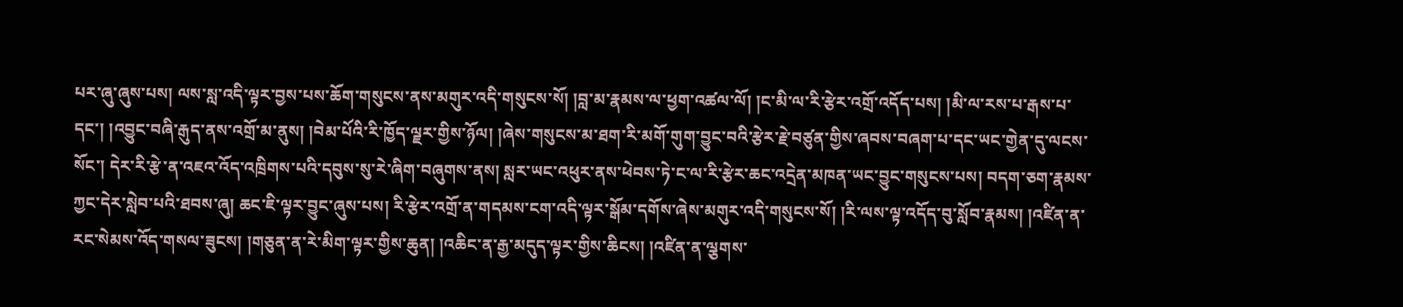པར་ཞུ་ཞུས་པས། ལས་སླ་འདི་ལྟར་བྱས་པས་ཆོག་གསུངས་ནས་མགུར་འདི་གསུངས་སོ། །བླ་མ་རྣམས་ལ་ཕྱག་འཚལ་ལོ། །ང་མི་ལ་རི་རྩེར་འགྲོ་འདོད་པས། །མི་ལ་རས་པ་རྒས་པ་དང་། །འབྱུང་བཞི་རྒུད་ནས་འགྲོ་མ་ནུས། །བེམ་པོའི་རི་ཁྱོད་ལྗར་གྱིས་ཉོལ། །ཞེས་གསུངས་མ་ཐག་རི་མགོ་གུག་བྱུང་བའི་རྩེར་རྗེ་བཙུན་གྱིས་ཞབས་བཞག་པ་དང་ཡང་གྱེན་དུ་ལངས་སོང་། དེར་རི་རྩེ་ན་འཇའ་འོད་འཁྲིགས་པའི་དབུས་སུ་རེ་ཞིག་བཞུགས་ནས། སླར་ཡང་འཕུར་ནས་ཕེབས་ཏེ་ང་ལ་རི་རྩེར་ཆང་འདྲེན་མཁན་ཡང་བྱུང་གསུངས་པས། བདག་ཅག་རྣམས་ཀྱང་དེར་སླེབ་པའི་ཐབས་ཞུ། ཆང་ཇི་ལྟར་བྱུང་ཞུས་པས། རི་རྩེར་འགྲོ་ན་གདམས་ངག་འདི་ལྟར་སྒོམ་དགོས་ཞེས་མགུར་འདི་གསུངས་སོ། །རི་ལས་ལྟ་འདོད་བུ་སློབ་རྣམས། །འཛིན་ན་རང་སེམས་འོད་གསལ་ཟུངས། །གཅུན་ན་རེ་མིག་ལྟར་གྱིས་ཆུན། །འཆིང་ན་རྒྱ་མདུད་ལྟར་གྱིས་ཆིངས། །འཛིན་ན་ལྕགས་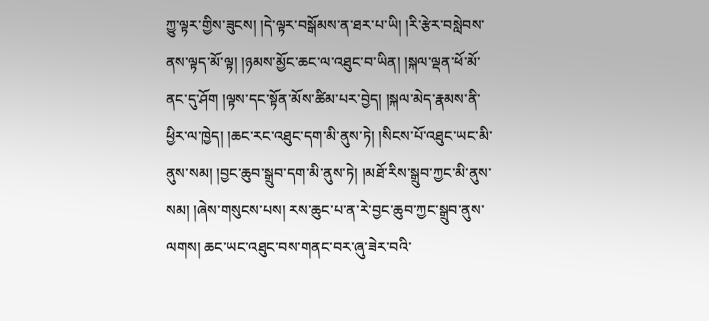ཀྱུ་ལྟར་གྱིས་ཟུངས། །དེ་ལྟར་བསྒོམས་ན་ཐར་པ་ཡི། །རི་རྩེར་བསླེབས་ནས་ལྟད་མོ་ལྟ། །ཉམས་མྱོང་ཆང་ལ་འཐུང་བ་ཡིན། །སྐལ་ལྡན་ཕོ་མོ་ནང་དུ་ཤོག །ལྟས་དང་སྟོན་མོས་ཚིམ་པར་བྱེད། །སྐལ་མེད་རྣམས་ནི་ཕྱིར་ལ་ཁྱེད། །ཆང་རང་འཐུང་དག་མི་ནུས་ཏེ། །སིངས་པོ་འཐུང་ཡང་མི་ནུས་སམ། །བྱང་ཆུབ་སྒྲུབ་དག་མི་ནུས་ཏེ། །མཐོ་རིས་སྒྲུབ་ཀྱང་མི་ནུས་སམ། །ཞེས་གསུངས་པས། རས་ཆུང་པ་ན་རེ་བྱང་ཆུབ་ཀྱང་སྒྲུབ་ནུས་ལགས། ཆང་ཡང་འཐུང་བས་གནང་བར་ཞུ་ཟེར་བའི་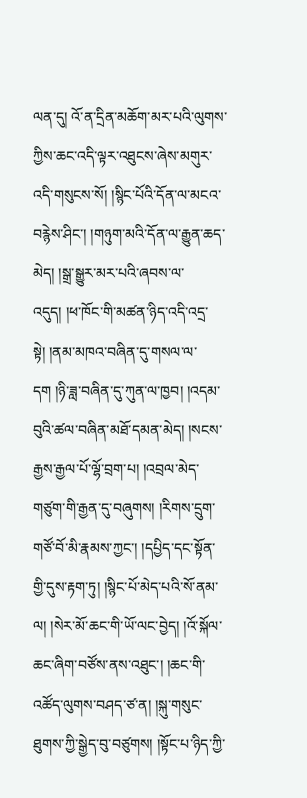ལན་དུ། འོ་ན་དྲིན་མཆོག་མར་པའི་ལུགས་ཀྱིས་ཆང་འདི་ལྟར་འཐུངས་ཞེས་མགུར་འདི་གསུངས་སོ། །སྙིང་པོའི་དོན་ལ་མངའ་བརྙེས་ཤིང་། །གཉུག་མའི་དོན་ལ་རྒྱུན་ཆད་མེད། །སྒྲ་སྒྱུར་མར་པའི་ཞབས་ལ་འདུད། །ཕ་ཁོང་གི་མཚན་ཉིད་འདི་འདྲ་སྟེ། །ནམ་མཁའ་བཞིན་དུ་གསལ་ལ་དག །ཉི་ཟླ་བཞིན་དུ་ཀུན་ལ་ཁྱབ། །འདམ་བུའི་ཚལ་བཞིན་མཐོ་དམན་མེད། །སངས་རྒྱས་རྒྱལ་པོ་ལྷོ་བྲག་པ། །འབྲལ་མེད་གཙུག་གི་རྒྱན་དུ་བཞུགས། །རིགས་དྲུག་གཙོ་བོ་མི་རྣམས་ཀྱང་། །དཔྱིད་དང་སྟོན་གྱི་དུས་རྟག་ཏུ། །སྙིང་པོ་མེད་པའི་སོ་ནམ་ལ། །སེར་མོ་ཆང་གི་ཡོ་ལང་བྱེད། །འོ་སྐོལ་ཆང་ཞིག་བཙོས་ནས་འཐུང་། །ཆང་གི་འཚོད་ལུགས་བཤད་ཙ་ན། །སྐུ་གསུང་ཐུགས་ཀྱི་སྒྱེད་བུ་བཙུགས། །སྟོང་པ་ཉིད་ཀྱི་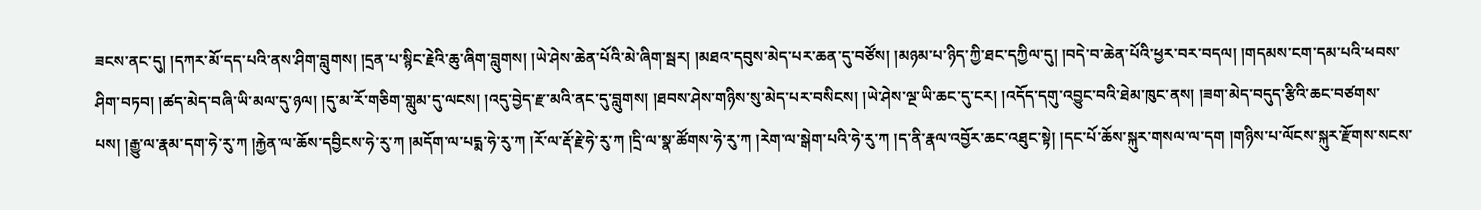ཟངས་ནང་དུ། །དཀར་མོ་དད་པའི་ནས་ཤིག་བླུགས། །དྲན་པ་སྙིང་རྗེའི་ཆུ་ཞིག་བླུགས། །ཡེ་ཤེས་ཆེན་པོའི་མེ་ཞིག་སྦར། །མཐའ་དབུས་མེད་པར་ཆན་དུ་བཙོས། །མཉམ་པ་ཉིད་ཀྱི་ཐང་དཀྱིལ་དུ། །བདེ་བ་ཆེན་པོའི་ཕྱར་བར་བདལ། །གདམས་ངག་དམ་པའི་ཕབས་ཤིག་བཏབ། །ཚད་མེད་བཞི་ཡི་མལ་དུ་ཉལ། །དུ་མ་རོ་གཅིག་གླུམ་དུ་ལངས། །འདུ་བྱེད་རྫ་མའི་ནང་དུ་བླུགས། །ཐབས་ཤེས་གཉིས་སུ་མེད་པར་བསིངས། །ཡེ་ཤེས་ལྔ་ཡི་ཆང་དུ་ངར། །འདོད་དགུ་འབྱུང་བའི་ཐེམ་ཁུང་ནས། །ཟག་མེད་བདུད་རྩིའི་ཆང་བཙགས་པས། །རྒྱུ་ལ་རྣམ་དག་ཧེ་རུ་ཀ །རྐྱེན་ལ་ཆོས་དབྱིངས་ཧེ་རུ་ཀ །མདོག་ལ་པདྨ་ཧེ་རུ་ཀ །རོ་ལ་རྡོ་རྗེ་ཧེ་རུ་ཀ །དྲི་ལ་སྣ་ཚོགས་ཧེ་རུ་ཀ །རེག་ལ་སྒེག་པའི་ཧེ་རུ་ཀ །ད་ནི་རྣལ་འབྱོར་ཆང་འཐུང་སྟེ། །དང་པོ་ཆོས་སྐུར་གསལ་ལ་དག །གཉིས་པ་ལོངས་སྐུར་རྫོགས་སངས་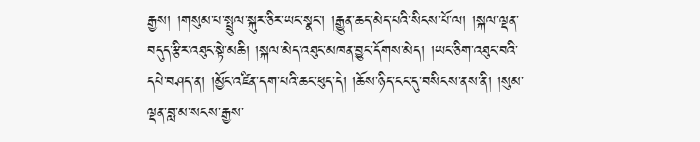རྒྱས། །གསུམ་པ་སྤྲུལ་སྐུར་ཅིར་ཡང་སྣང་། །རྒྱུན་ཆད་མེད་པའི་སིངས་པོ་ལ། །སྐལ་ལྡན་བདུད་རྩིར་འཐུང་སྟེ་མཆི། །སྐལ་མེད་འཐུང་མཁན་བྱུང་དོགས་མེད། །ཡང་ཅིག་འཐུང་བའི་དཔེ་བཤད་ན། །མྱོང་འཛིན་དག་པའི་ཆང་ཕུད་དེ། །ཆོས་ཉིད་ངང་དུ་བསིངས་ནས་ནི། །སུམ་ལྡན་བླ་མ་སངས་རྒྱས་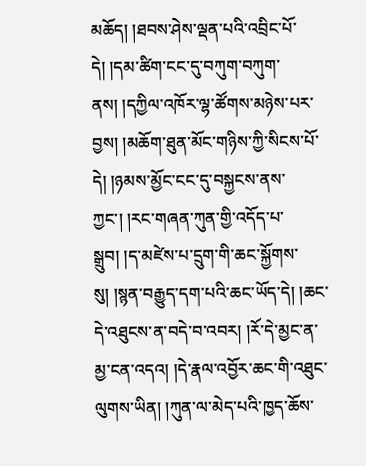མཆོད། །ཐབས་ཤེས་ལྡན་པའི་འབྲིང་པོ་དེ། །དམ་ཚིག་ངང་དུ་བཀུག་བཀུག་ནས། །དཀྱིལ་འཁོར་ལྷ་ཚོགས་མཉེས་པར་བྱས། །མཆོག་ཐུན་མོང་གཉིས་ཀྱི་སིངས་པོ་དེ། །ཉམས་མྱོང་ངང་དུ་བསྐྱངས་ནས་ཀྱང་། །རང་གཞན་ཀུན་གྱི་འདོད་པ་སྒྲུབ། །ད་མཛེས་པ་དྲུག་གི་ཆང་སྐྱོགས་སུ། །སྙན་བརྒྱུད་དག་པའི་ཆང་ཡོད་དེ། །ཆང་དེ་འཐུངས་ན་བདེ་བ་འབར། །རོ་དེ་མྱང་ན་མྱ་ངན་འདའ། །དེ་རྣལ་འབྱོར་ཆང་གི་འཐུང་ལུགས་ཡིན། །ཀུན་ལ་མེད་པའི་ཁྱད་ཆོས་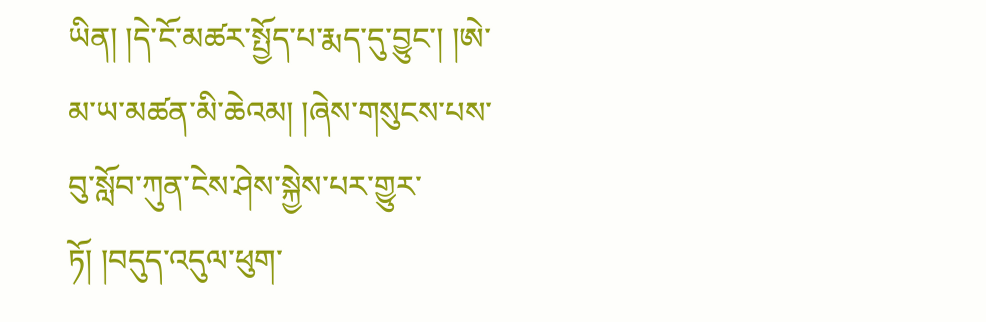ཡིན། །དེ་ངོ་མཚར་སྤྱོད་པ་རྨད་དུ་བྱུང་། །ཨེ་མ་ཡ་མཚན་མི་ཆེའམ། །ཞེས་གསུངས་པས་བུ་སློབ་ཀུན་ངེས་ཤེས་སྐྱེས་པར་གྱུར་ཏོ། །བདུད་འདུལ་ཕུག་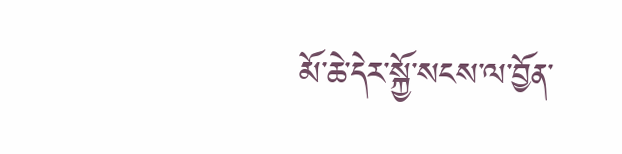མོ་ཆེ་དེར་སྐྱོ་སངས་ལ་བྱོན་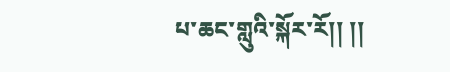པ་ཆང་གླུའི་སྐོར་རོ།། །།